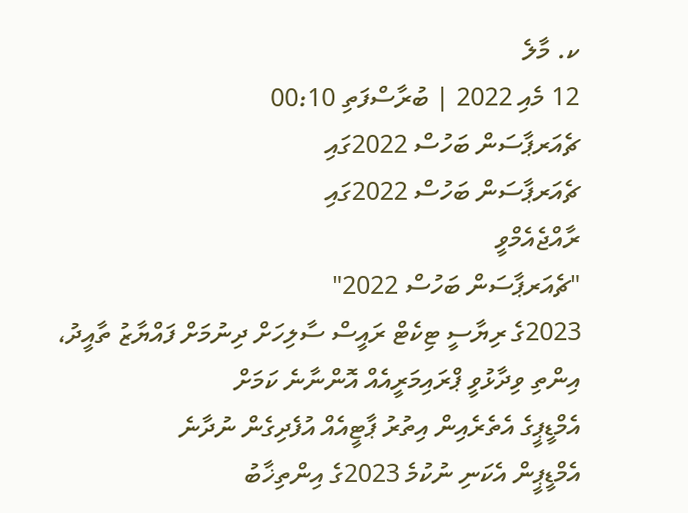ކ. މާލެ
12 މެއި 2022 | ބުރާސްފަތި 00:10
ޗެއަރޕާސަން ބަހުސް 2022ގައި
ޗެއަރޕާސަން ބަހުސް 2022ގައި
ރާއްޖެއެމްވީ
"ޗެއަރޕާސަން ބަހުސް 2022"
2023ގެ ރިޔާސީ ޓިކެޓް ރައީސް ސާލިހަށް ދިނުމަށް ފައްޔާޒު ތާއީދު، އިންތި ވިދާޅުވީ ޕްރައިމަރީއެއް އޮންނާނެ ކަމަށް
އެމްޑީޕީގެ އެތެރެއިން އިތުރު ޕާޓީއެއް އުފެދިގެން ނުދާނެ
އެމްޑީޕީން އެކަނި ނުކުމެ 2023ގެ އިންތިޚާބު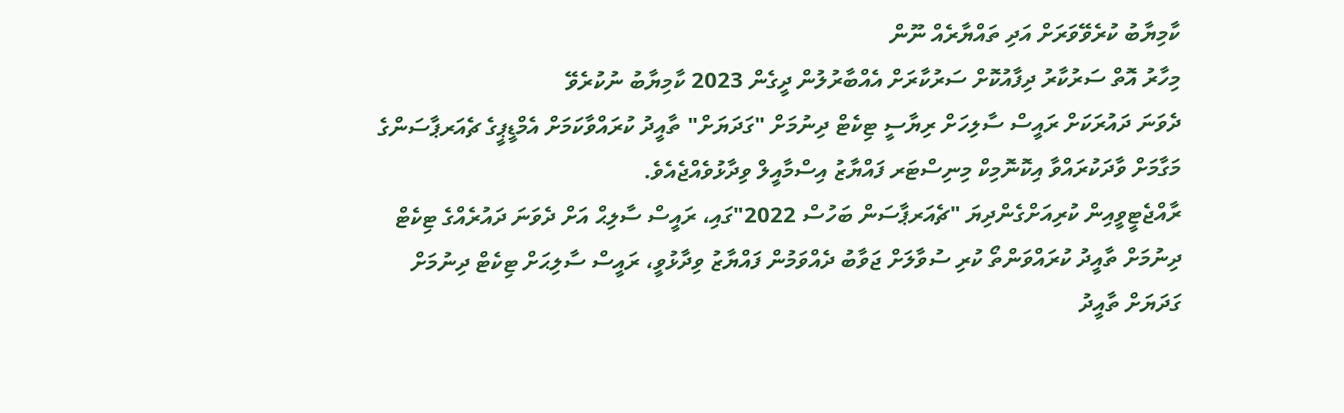ކާމިޔާބު ކުރެވޭވަރަށް އަދި ތައްޔާރެއް ނޫން
މިހާރު އޮތް ސަރުކާރު ދިފާއުކޮށް ސަރުކާރަށް އެއްބާރުލުން ދީގެން 2023 ކާމިޔާބު ނުކުރެވޭ
ދެވަނަ ދައުރަކަށް ރައީސް ސާލިހަށް ރިޔާސީ ޓިކެޓް ދިނުމަށް "ގަދަޔަށް" ތާއީދު ކުރައްވާކަމަށް އެމްޑީޕީގެ ޗެއަރޕާސަންގެ މަގާމަށް ވާދަކުރައްވާ އިކޮނޮމިކް މިނިސްޓަރ ފައްޔާޒު އިސްމާއީލް ވިދާޅުވެއްޖެއެވެ.
ރާއްޖެޓީވީއިން ކުރިއަށްގެންދިޔަ "ޗެއަރޕާސަން ބަހުސް 2022"ގައި، ރައީސް ސާލިޙް އަށް ދެވަނަ ދައުރެއްގެ ޓިކެޓް ދިނުމަށް ތާއީދު ކުރައްވަންތޯ ކުރި ސުވާލަށް ޖަވާބު ދެއްވަމުން ފައްޔާޒު ވިދާޅުވީ، ރައީސް ސާލިޙަށް ޓިކެޓް ދިނުމަށް ގަދަޔަށް ތާއީދު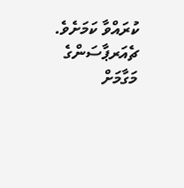ކުރައްވާ ކަމަށެވެ. ޗެއަރޕާސަންގެ މަގާމަށް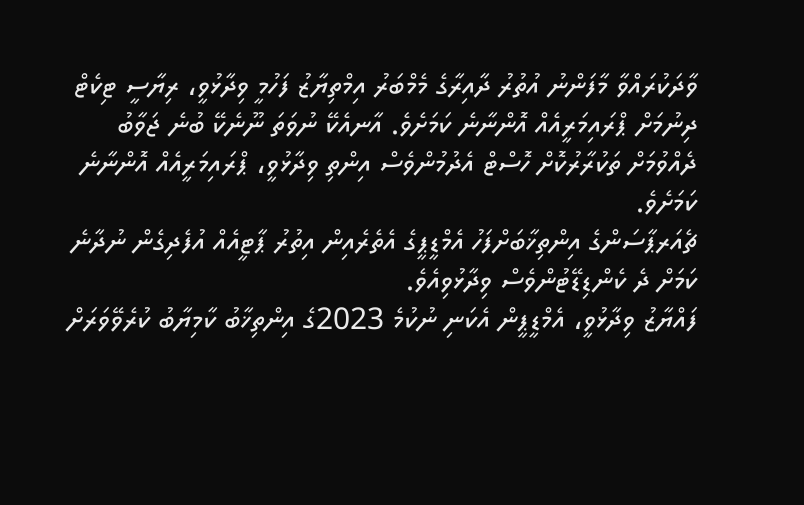ވާދަކުރައްވާ މާފަންނު އުތުރު ދާއިރާގެ މެމްބަރު އިމްތިޔާޒު ފަހުމީ ވިދާޅުވީ، ރިޔާސީ ޓިކެޓް ދިނުމަށް ޕްރައިމަރީއެއް އޮންނާނެ ކަމަށެވެ. އާނއެކޭ ނުވަތަ ނޫނެކޭ ބުނެ ޖަވާބު ދެއްވުމަށް ތަކުރާރުކޮށް ހޮސްޓް އެދުމުންވެސް އިންތި ވިދާޅުވީ، ޕްރައިމަރީއެއް އޮންނާނެ ކަމަށެވެ.
ޗެއަރޕާސަންގެ އިންތިޚާބަށްފަހު އެމްޑީޕީގެ އެތެރެއިން އިތުރު ޕާޓީއެއް އުފެދިގެން ނުދާނެ ކަމަށް ދެ ކެންޑިޑޭޓުންވެސް ވިދާޅުވިއެވެ.
ފައްޔާޒު ވިދާޅުވީ، އެމްޑީޕީން އެކަނި ނުކުމެ 2023ގެ އިންތިޚާބު ކާމިޔާބު ކުރެވޭވަރަށް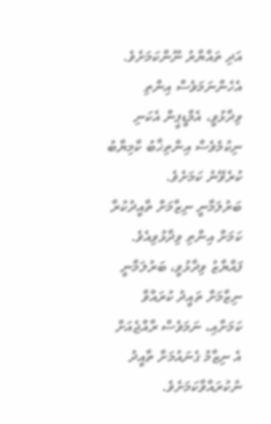އަދި ތައްޔާރު ނޫންކަމަށެވެ. އެހެންނަމަވެސް އިންތި ވިދާޅުވީ، އެމްޑީޕީން އެކަނި ނިކުމެވެސް އިންތިޚާބު ކާމިޔާބު ކުރެވޭނެ ކަމަށެވެ.
ބަރުލަމާނީ ނިޒާމަށް ތާއީދުކުރާ ކަމަށް އިންތި ވިދާޅުވިއެވެ. ފައްޔާޒު ވިދާޅުވީ، ބަރުލަމާނީ ނިޒާމަށް ތައީދު ކުރައްވާ ކަމަށާއި، ނަމަވެސް ރާއްޖެއަށް އެ ނިޒާމު ގެނައުމަށް ތާއީދު ނުކުރައްވާކަމަށެވެ.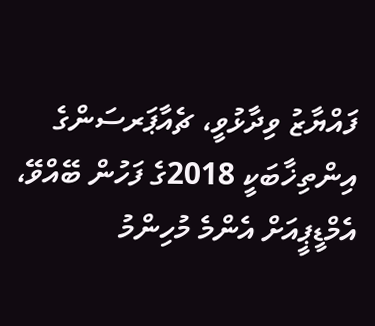ފައްޔާޒު ވިދާޅުވީ، ޗެއާޕަރސަންގެ އިންތިޚާބަކީ 2018ގެ ފަހުން ބޭއްވޭ، އެމްޑީޕީއަށް އެންމެ މުހިންމު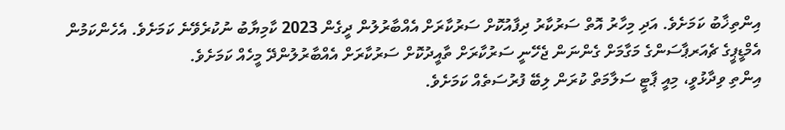އިންތިޚާބު ކަމަށެވެ. އަދި މިހާރު އޮތް ސަރުކާރު ދިފާއުކޮށް ސަރުކާރަށް އެއްބާރުލުން ދީގެން 2023 ކާމިޔާބު ނުކުރެވޭނެ ކަމަށެވެ. އެހެންކަމުން އެމްޑީޕީގެ ޗެއަރޕާސަންގެ މަގާމަށް ގެންނަން ޖެހޭނީ ސަރުކާރަށް ތާއީދުކޮށް ސަރުކާރަށް އެއްބާރުލުންދޭ މީހެއް ކަމަށެވެ.
އިންތި ވިދާޅުވީ، މިއީ ޕާޓީ ސަލާމަތް ކުރަން ލިބޭ ފުރުސަތެއް ކަމަށެވެ.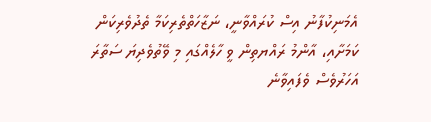އެމަނިކުފާނު އިސް ކުރައްވާނީ، ނަޒާހަތްތެރިކަމާ ތެދުވެރިކަން ކަމަށާއި، އާންމު ރައްޔތިން ވީ ހާލެއްގައި މި ވޭތުވެދިޔަ ސަތާރަ އަހަރުވެސް ވެފައިވާނެ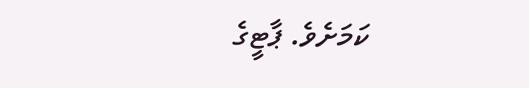ކަމަށެވެ. ޕާޓީގެ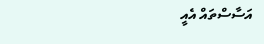އަސާސްތައް އެއީ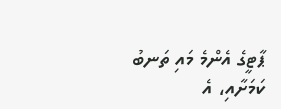ޕާޓީގެ އެންމެ މައި ތަނބު ކަމަށާއި، އެ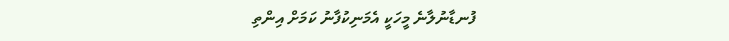ފުނޑާނުލާނެ މީހަކީ އެމަނިކުފާނު ކަމަށް އިންތި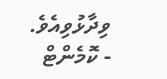ވިދާޅުވިއެވެ.
- ކޮމެންޓް